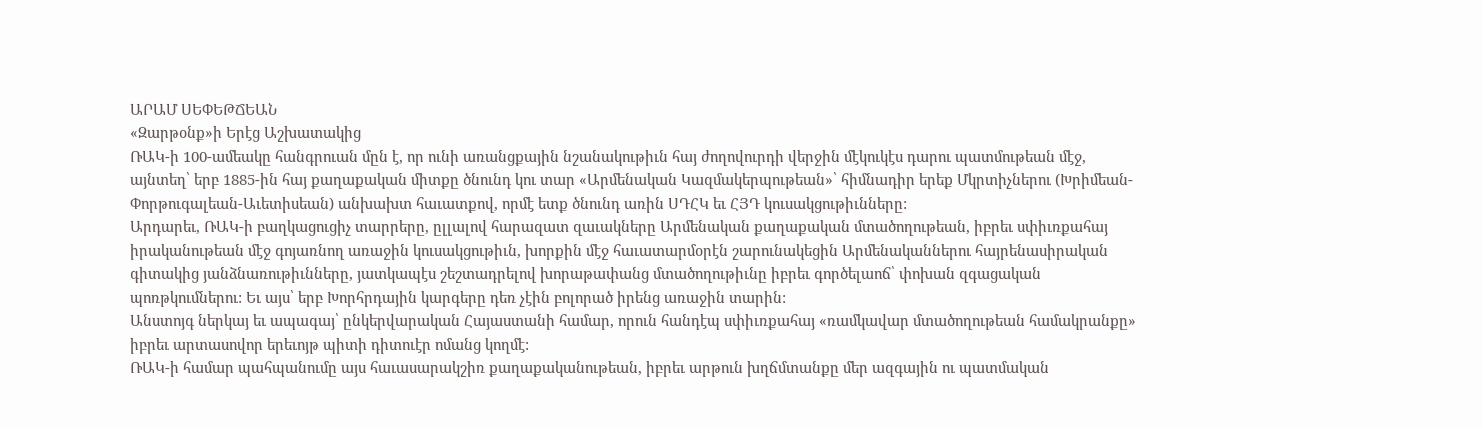ԱՐԱՄ ՍԵՓԵԹՃԵԱՆ
«Զարթօնք»ի Երէց Աշխատակից
ՌԱԿ-ի 100-ամեակը հանգրուան մըն է, որ ունի առանցքային նշանակութիւն հայ ժողովուրդի վերջին մէկուկէս դարու պատմութեան մէջ, այնտեղ՝ երբ 1885-ին հայ քաղաքական միտքը ծնունդ կու տար «Արմենական Կազմակերպութեան»՝ հիմնադիր երեք Մկրտիչներու (Խրիմեան-Փորթուգալեան-Աւետիսեան) անխախտ հաւատքով, որմէ ետք ծնունդ առին ՍԴՀԿ եւ ՀՅԴ կուսակցութիւնները:
Արդարեւ, ՌԱԿ-ի բաղկացուցիչ տարրերը, ըլլալով հարազատ զաւակները Արմենական քաղաքական մտածողութեան, իբրեւ սփիւռքահայ իրականութեան մէջ գոյառնող առաջին կուսակցութիւն, խորքին մէջ հաւատարմօրէն շարունակեցին Արմենականներու հայրենասիրական գիտակից յանձնառութիւնները, յատկապէս շեշտադրելով խորաթափանց մտածողութիւնը իբրեւ գործելաոճ՝ փոխան զգացական պոռթկումներու: Եւ այս՝ երբ Խորհրդային կարգերը դեռ չէին բոլորած իրենց առաջին տարին:
Անստոյգ ներկայ եւ ապագայ՝ ընկերվարական Հայաստանի համար, որուն հանդէպ սփիւռքահայ «ռամկավար մտածողութեան համակրանքը» իբրեւ արտասովոր երեւոյթ պիտի դիտուէր ոմանց կողմէ:
ՌԱԿ-ի համար պահպանումը այս հաւասարակշիռ քաղաքականութեան, իբրեւ արթուն խղճմտանքը մեր ազգային ու պատմական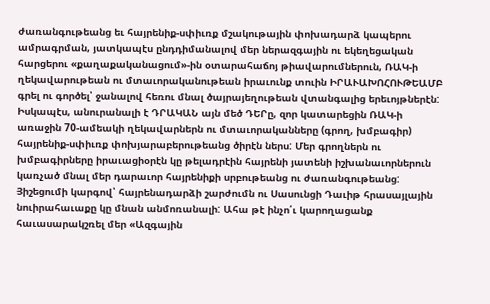ժառանգութեանց եւ հայրենիք-սփիւռք մշակութային փոխադարձ կապերու ամրագրման, յատկապէս ընդդիմանալով մեր ներազգային ու եկեղեցական հարցերու «քաղաքականացում»-ին օտարահաճոյ թիավարումներուն, ՌԱԿ-ի ղեկավարութեան ու մտաւորականութեան իրաւունք տուին ԻՐԱՒԱԽՈՀՈՒԹԵԱՄԲ գրել ու գործել՝ ջանալով հեռու մնալ ծայրայեղութեան վտանգալից երեւոյթներէն: Իսկապէս, անուրանալի է ԴՐԱԿԱՆ այն մեծ ԴԵՐը, զոր կատարեցին ՌԱԿ-ի առաջին 70-ամեակի ղեկավարներն ու մտաւորականները (գրող, խմբագիր) հայրենիք-սփիւռք փոխյարաբերութեանց ծիրէն ներս: Մեր գրողներն ու խմբագիրները իրաւացիօրէն կը թելադրէին հայրենի յատենի իշխանաւորներուն կառչած մնալ մեր դարաւոր հայրենիքի սրբութեանց ու ժառանգութեանց: Յիշեցումի կարգով՝ հայրենադարձի շարժումն ու Սասունցի Դաւիթ հրասայլային նուիրահաւաքը կը մնան անմոռանալի: Ահա թէ ինչո՛ւ կարողացանք հաւասարակշռել մեր «Ազգային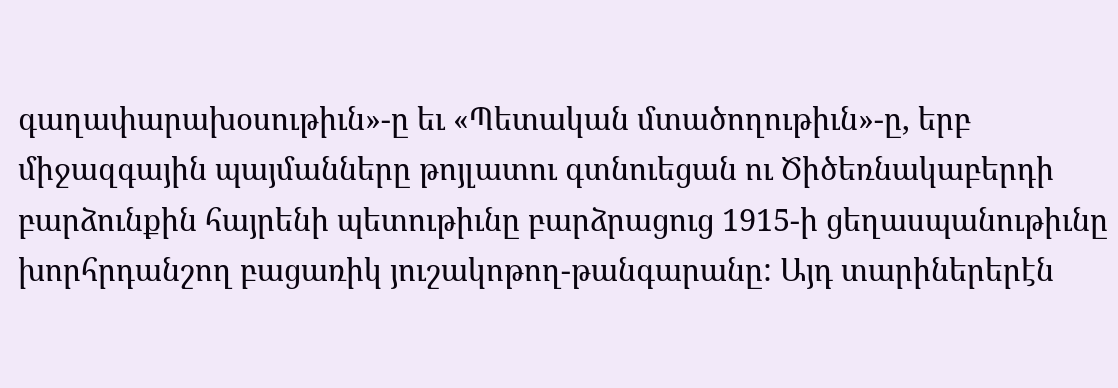գաղափարախօսութիւն»-ը եւ «Պետական մտածողութիւն»-ը, երբ միջազգային պայմանները թոյլատու գտնուեցան ու Ծիծեռնակաբերդի բարձունքին հայրենի պետութիւնը բարձրացուց 1915-ի ցեղասպանութիւնը խորհրդանշող բացառիկ յուշակոթող-թանգարանը: Այդ տարիներերէն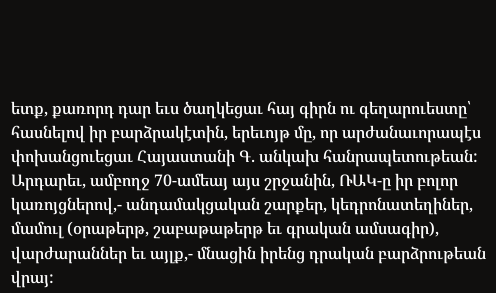ետք, քառորդ դար եւս ծաղկեցաւ հայ գիրն ու գեղարուեստը՝ հասնելով իր բարձրակէտին, երեւոյթ մը, որ արժանաւորապէս փոխանցուեցաւ Հայաստանի Գ. անկախ հանրապետութեան:
Արդարեւ, ամբողջ 70-ամեայ այս շրջանին, ՌԱԿ-ը իր բոլոր կառոյցներով,- անդամակցական շարքեր, կեդրոնատեղիներ, մամուլ (օրաթերթ, շաբաթաթերթ եւ գրական ամսագիր), վարժարաններ եւ այլք,- մնացին իրենց դրական բարձրութեան վրայ: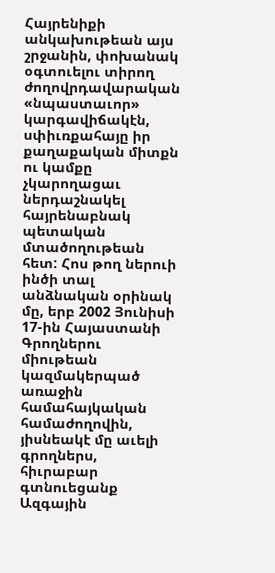Հայրենիքի անկախութեան այս շրջանին, փոխանակ օգտուելու տիրող ժողովրդավարական «նպաստաւոր» կարգավիճակէն, սփիւռքահայը իր քաղաքական միտքն ու կամքը չկարողացաւ ներդաշնակել հայրենաբնակ պետական մտածողութեան հետ: Հոս թող ներուի ինծի տալ անձնական օրինակ մը, երբ 2002 Յունիսի 17-ին Հայաստանի Գրողներու միութեան կազմակերպած առաջին համահայկական համաժողովին, յիսնեակէ մը աւելի գրողներս, հիւրաբար գտնուեցանք Ազգային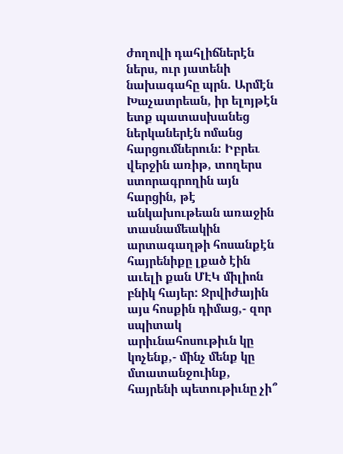ժողովի դահլիճներէն ներս, ուր յատենի նախագահը պրն. Արմէն Խաչատրեան, իր ելոյթէն ետք պատասխանեց ներկաներէն ոմանց հարցումներուն: Իբրեւ վերջին առիթ, տողերս ստորագրողին այն հարցին, թէ անկախութեան առաջին տասնամեակին արտագաղթի հոսանքէն հայրենիքը լքած էին աւելի քան ՄԷԿ միլիոն բնիկ հայեր: Ջրվիժային այս հոսքին դիմաց,- զոր սպիտակ արիւնահոսութիւն կը կոչենք,- մինչ մենք կը մտատանջուինք, հայրենի պետութիւնը չի՞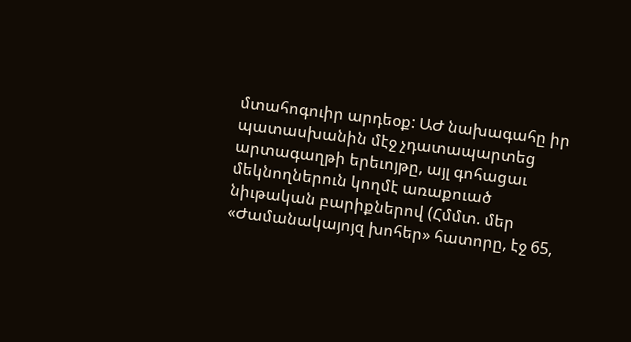մտահոգուիր արդեօք: ԱԺ նախագահը իր պատասխանին մէջ չդատապարտեց արտագաղթի երեւոյթը, այլ գոհացաւ մեկնողներուն կողմէ առաքուած նիւթական բարիքներով (Հմմտ. մեր «Ժամանակայոյզ խոհեր» հատորը, էջ 65,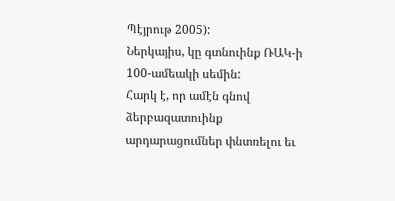Պէյրութ 2005):
Ներկայիս, կը գտնուինք ՌԱԿ-ի 100-ամեակի սեմին:
Հարկ է, որ ամէն գնով ձերբազատուինք արդարացումներ փնտռելու եւ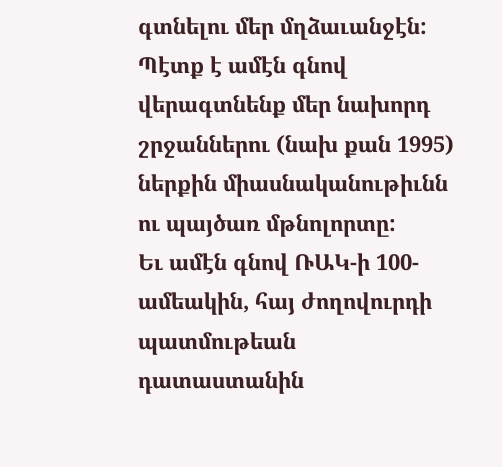գտնելու մեր մղձաւանջէն:
Պէտք է ամէն գնով վերագտնենք մեր նախորդ շրջաններու (նախ քան 1995) ներքին միասնականութիւնն ու պայծառ մթնոլորտը:
Եւ ամէն գնով ՌԱԿ-ի 100-ամեակին, հայ ժողովուրդի պատմութեան դատաստանին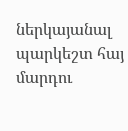ներկայանալ պարկեշտ հայ մարդու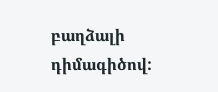բաղձալի դիմագիծով: